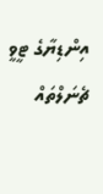އިންޑިޔާގެ ޓީވީ ޗެނަލްތައް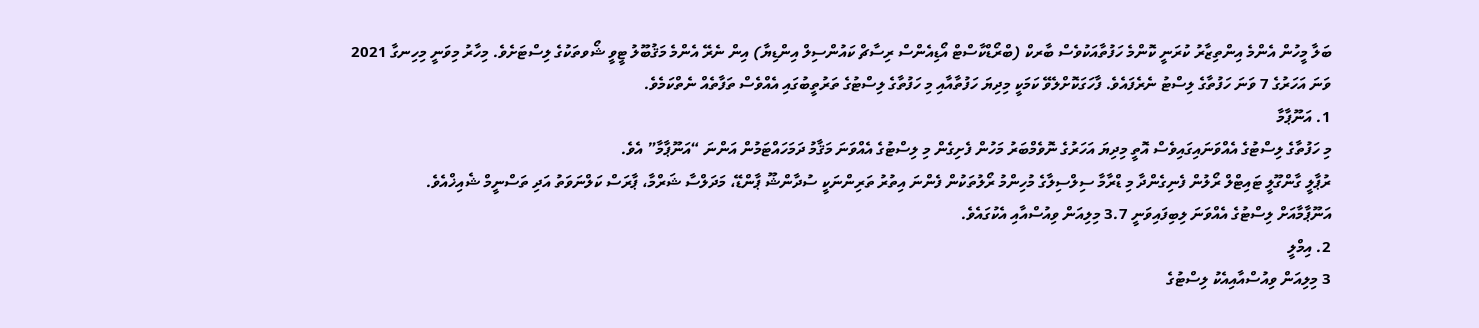ބަލާ މީހުން އެންމެ އިންތިޒާރު ކުރަނީ ކޮންމެ ހަފުތާއަކުވެސް ބާރކް (ބްރޯޑްކާސްޓް އޯޑިއެންސް ރިސާޗް ކައުންސިލް އިންޑިޔާ) އިން ނެރޭ އެންމެ މަޤުބޫލު ޓީވީ ޝޯވތަކުގެ ލިސްޓަށެވެ. މިހާރު މިވަނީ މިހިނގާ 2021 ވަނަ އަހަރުގެ 7 ވަނަ ހަފުތާގެ ލިސްޓު ނެރެފައެވެ. ފާހަގަކޮށްލެވޭ ކަމަކީ މިދިޔަ ހަފުތާއާއި މި ހަފުތާގެ ލިސްޓުގެ ތަރުތީބުގައި އެއްވެސް ތަފާތެއް ނެތްކަމެވެ.
1. އަނޫޕާމާ
މި ހަފުތާގެ ލިސްޓުގެ އެއްވަނައިގައިވެސް އޮތީ މިދިޔަ އަހަރުގެ ނޮވެމްބަރު މަހުން ފެށިގެން މި ލިސްޓުގެ އެއްވަނަ މަޤާމު ދަމަހައްޓަމުން އަންނަ “އަނޫޕާމާ” އެވެ.
ރުޕާލީ ގާންގޫލީ ޓައިޓްލް ރޯލުން ފެނިގެންދާ މި ޑްރާމާ ސިލްސިލާގެ މުހިންމު ރޯލުތަކުން ފެންނަ އިތުރު ތަރިންނަކީ ސުދާންޝޫ ޕާންޑޭ، މަދަލްސާ ޝަރްމާ، ޕާރަސް ކަލްނަވަތު އަދި ތަސްނީމް ޝެއިޚްއެވެ.
އަނޫޕާމާއަށް ލިސްޓުގެ އެއްވަނަ ލިބިފައިވަނީ 3.7 މިލިއަން ވިއުސްއާއި އެކުގައެވެ.
2. އިމްލީ
3 މިލިއަން ވިއުސްއާއިއެކު ލިސްޓުގެ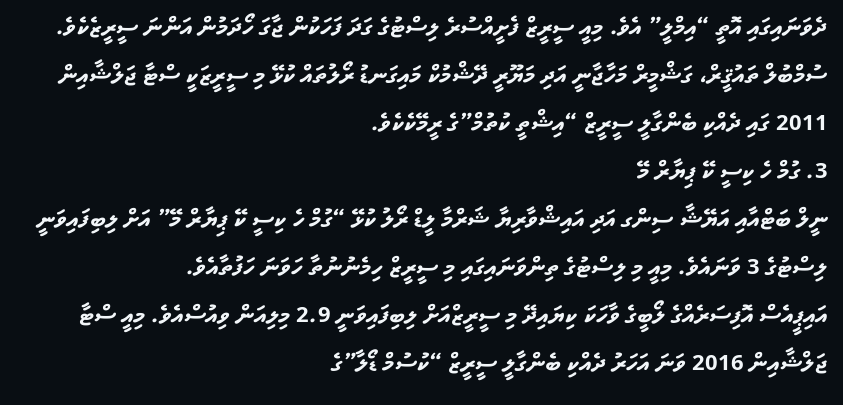ދެވަނައިގައި އޮތީ “އިމްލީ” އެވެ. މިއީ ސީރީޒް ފެށީއްސުރެ ލިސްޓުގެ ގަދަ ފަހަކުން ޖާގަ ހޯދަމުން އަންނަ ސީރީޒެކެވެ.
ސުމްބުލް ތައުޤީރް، ގަޝްމީރް މަހާޖާނީ އަދި މަޔޫރީ ދޭޝްމުކް މައިގަނޑު ރޯލުތައް ކުޅޭ މި ސީރީޒަކީ ސްޓާ ޖަލްޝާއިން 2011 ގައި ދެއްކި ބެންގާލީ ސީރީޒް “އިޝްތީ ކުތުމް”ގެ ރީމޭކެކެވެ.
3. ގުމް ހެ ކިސީ ކޭ ޕިޔާރް މޭ
ނީލް ބަޓްއާއި އަޔޭޝާ ސިންގ އަދި އައިޝްވާރިޔާ ޝަރްމާ ލީޑް ރޯލު ކުޅޭ “ގުމް ހެ ކިސީ ކޭ ޕިޔާރް މޭ” އަށް ލިބިފައިވަނީ ލިސްޓުގެ 3 ވަނައެވެ. މިއީ މި ލިސްޓުގެ ތިންވަނައިގައި މި ސީރީޒް ހިމެނުނުތާ ހަވަނަ ހަފުތާއެވެ.
އައިޕީއެސް އޮފިސަރެއްގެ ލޯބީގެ ވާހަކަ ކިޔައިދޭ މި ސީރީޒްއަށް ލިބިފައިވަނީ 2.9 މިލިއަން ވިއުސްއެވެ. މިއީ ސްޓާ ޖަލްޝާއިން 2016 ވަނަ އަހަރު ދެއްކި ބެންގާލީ ސީރީޒް “ކުސުމް ޑޯލާ”ގެ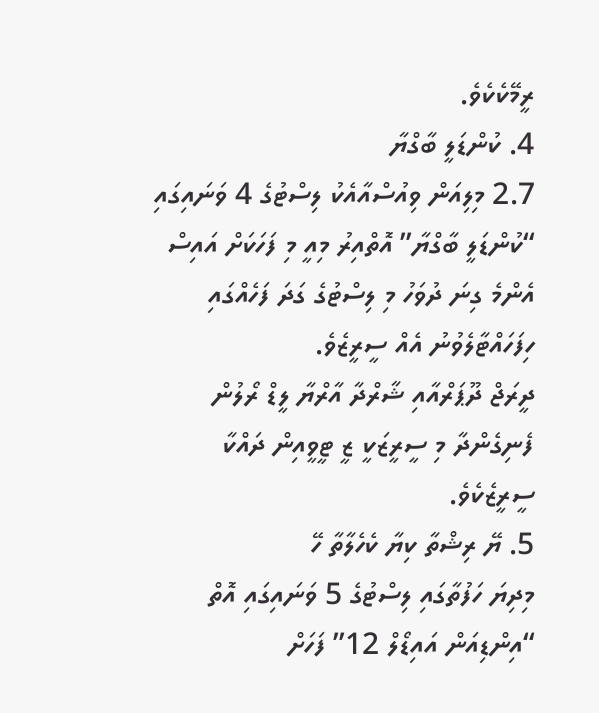ރީމޭކެކެވެ.
4. ކުންޑަލީ ބާގްޔާ
2.7 މިލިއަން ވިއުސްއާއެކު ލިސްޓުގެ 4 ވަނައިގައި “ކުންޑަލީ ބާގްޔާ” އޮތްއިރު މިއީ މި ފަހަކަށް އައިސް އެންމެ ގިނަ ދުވަހު މި ލިސްޓުގެ ގަދަ ފަހެއްގައި ހިފަހައްޓާލެވުނު އެއް ސީރީޒެވެ.
ދީރަޖް ދޫޕަރްއާއި ޝާރްދާ އާރްޔާ ލީޑް ރޯލުން ފެނިގެންދާ މި ސީރީޒަކީ ޒީ ޓީވީއިން ދައްކާ ސީރީޒެކެވެ.
5. ޔޭ ރިޝްތާ ކިޔާ ކެހެލާތާ ހޭ
މިދިޔަ ހަފުތާގައި ލިސްޓުގެ 5 ވަނައިގައި އޮތް “އިންޑިއަން އައިޑޯލް 12” ފަހަށް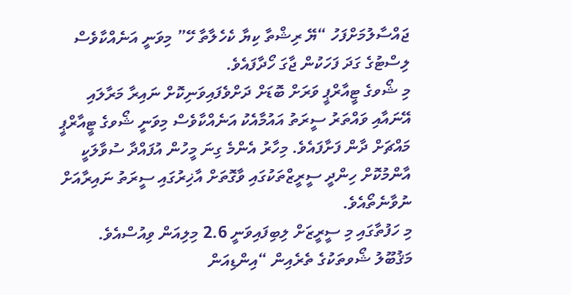ޖައްސާލުމަށްފަހު “ޔޭ ރިޝްތާ ކިޔާ ކެހެލާތާ ހޭ” މިވަނީ އަނެއްކާވެސް ލިސްޓުގެ ގަދަ ފަހަކުން ޖާގަ ހޯދާފައެވެ.
މި ޝޯވގެ ޓީއާރްޕީ ވަރަށް ބޮޑަށް ދަށްވެފައިވަނިކޮށް ނައިރާ މަރާލައި އޭނައާއި ވައްތަރު ސީރަތު އައުމާއެކު އަނެއްކާވެސް މިވަނީ ޝޯވގެ ޓީއާރްޕީ މައްޗަށް ދާން ފަށާފައެވެ. މިހާރު އެންމެ ގިނަ މީހުން އުފައްދާ ސުވާލަކީ އާންމުކޮށް ހިންދީ ސީރީޒްތަކުގައި ވާގޮތަށް އާޚިރުގައި ސީރަތު ނައިރާއަށް ނުވާނެތޯއެވެ.
މި ހަފުތާގައި މި ސީރީޒަށް ލިބިފައިވަނީ 2.6 މިލިއަން ވިއުސްއެވެ.
މަޤުބޫލު ޝޯވތަކުގެ ތެރެއިން “އިންޑިއަން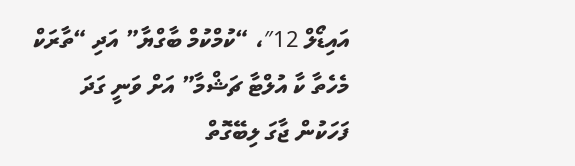އައިޑޯލް 12″، “ކުމްކުމް ބާގްޔާ” އަދި “ތާރަކް މެހެތާ ކާ އުލްޓާ ޗަޝްމާ” އަށް ވަނީ ގަދަ ފަހަކުން ޖާގަ ލިބޭގޮތް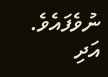ނުވެފައެވެ. އަދި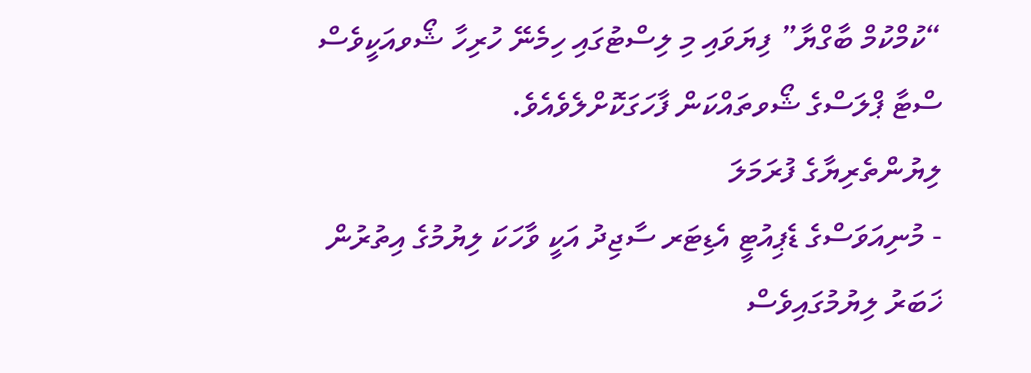“ކުމްކުމް ބާގްޔާ” ފިޔަވައި މި ލިސްޓުގައި ހިމެނޭ ހުރިހާ ޝޯވއަކީވެސް ސްޓާ ޕްލަސްގެ ޝޯވތައްކަން ފާހަގަކޮށްލެވެއެވެ.
ލިޔުންތެރިޔާގެ ފުރަމަލަ
- މުނިއަވަސްގެ ޑެޕިއުޓީ އެޑިޓަރ ސާޖިދު އަކީ ވާހަކަ ލިޔުމުގެ އިތުރުން ޚަބަރު ލިޔުމުގައިވެސް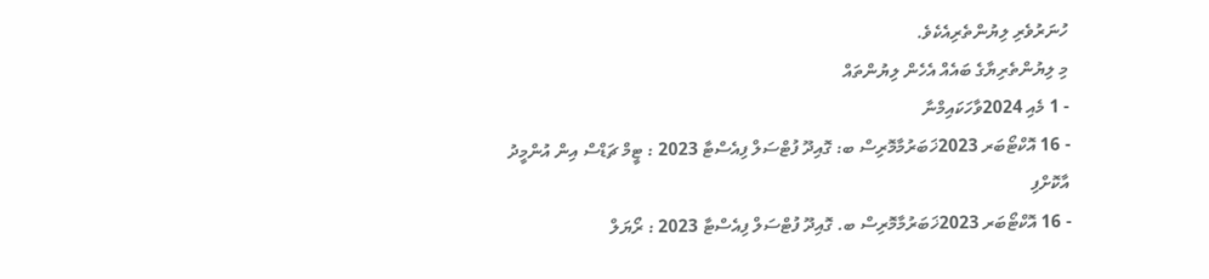ހުނަރުވެރި ލިޔުންތެރިއެކެވެ.
މި ލިޔުންތެރިޔާގެ ބައެއް އެހެން ލިޔުންތައް
- 1 މެއި 2024ވާހަކައިމްނާ
- 16 އޮކްޓޯބަރ 2023ޚަބަރުމާމޮރިސް ބ: ގޮއިދޫ ފުޓްސަލް ފިއެސްޓާ 2023 : ޓީމް ޗަޑްސް އިން އުންމީދު އާކޮށްފި
- 16 އޮކްޓޯބަރ 2023ޚަބަރުމާމޮރިސް ބ. ގޮއިދޫ ފުޓްސަލް ފިއެސްޓާ 2023 : ރޯޔަލް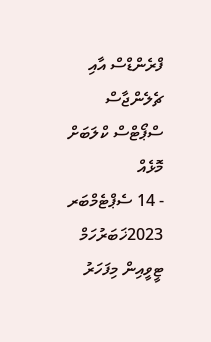ފްރެންޑްސް އާއި ޗެލެންޖާސް ސްޕޯޓްސް ކްލަބަށް މޮޅެއް
- 14 ސެޕްޓެމްބަރ 2023ޚަބަރުހަމް ޓީވީއިން މިފަހަރު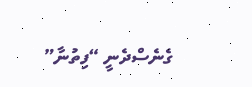ގެނެސްދެނީ “ފިތުނާ”